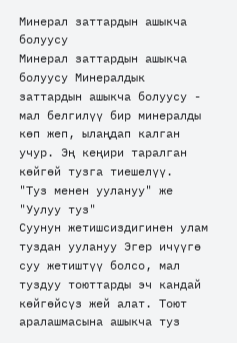Минерал заттардын ашыкча болуусу
Минерал заттардын ашыкча болуусу Минералдык заттардын ашыкча болуусу - мал белгилүү бир минералды көп жеп, ылаңдап калган учур. Эң кеңири таралган көйгөй тузга тиешелүү.
"Туз менен уулануу" же "Уулуу туз"
Суунун жетишсиздигинен улам туздан уулануу Эгер ичүүгө суу жетиштүү болсо, мал туздуу тоюттарды эч кандай көйгөйсүз жей алат. Тоют аралашмасына ашыкча туз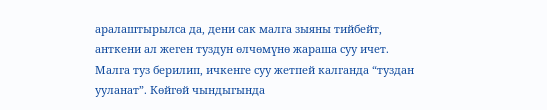аралаштырылса да, дени сак малга зыяны тийбейт, анткени ал жеген туздун өлчөмүнө жараша суу ичет. Малга туз берилип, ичкенге суу жетпей калганда “туздан ууланат”. Көйгөй чындыгында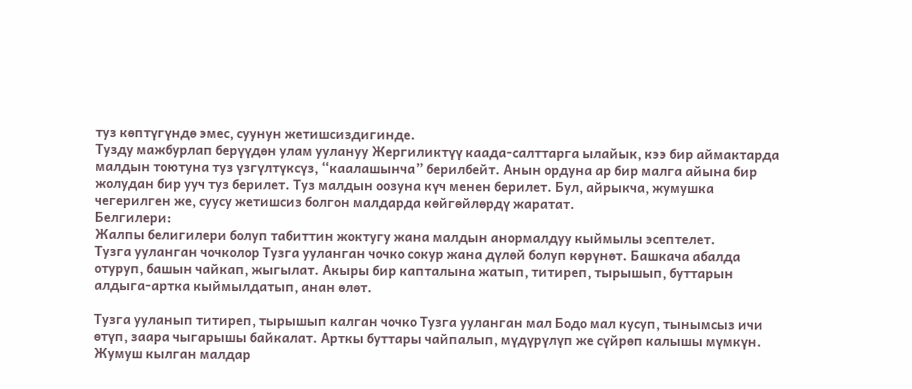туз көптүгүндө эмес, суунун жетишсиздигинде.
Тузду мажбурлап берүүдөн улам уулануу Жергиликтүү каада-салттарга ылайык, кээ бир аймактарда малдын тоютуна туз үзгүлтүксүз, “каалашынча” берилбейт. Анын ордуна ар бир малга айына бир жолудан бир ууч туз берилет. Туз малдын оозуна күч менен берилет. Бул, айрыкча, жумушка чегерилген же, суусу жетишсиз болгон малдарда көйгөйлөрдү жаратат.
Белгилери:
Жалпы белигилери болуп табиттин жоктугу жана малдын анормалдуу кыймылы эсептелет.
Тузга ууланган чочколор Тузга ууланган чочко сокур жана дүлөй болуп көрүнөт. Башкача абалда отуруп, башын чайкап, жыгылат. Акыры бир капталына жатып, титиреп, тырышып, буттарын алдыга-артка кыймылдатып, анан өлөт.

Тузга ууланып титиреп, тырышып калган чочко Тузга ууланган мал Бодо мал кусуп, тынымсыз ичи өтүп, заара чыгарышы байкалат. Арткы буттары чайпалып, мүдүрүлүп же сүйрөп калышы мүмкүн. Жумуш кылган малдар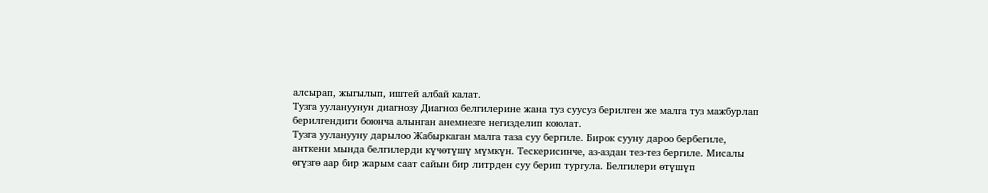алсырап, жыгылып, иштей албай калат.
Тузга уулануунун диагнозу Диагноз белгилерине жана туз суусуз берилген же малга туз мажбурлап берилгендиги боюнча алынган анемнезге негизделип коюлат.
Тузга ууланууну дарылоо Жабыркаган малга таза суу бергиле. Бирок сууну дароо бербегиле, анткени мында белгилерди күчөтүшү мүмкүн. Тескерисинче, аз-аздан тез-тез бергиле. Мисалы өгүзгө аар бир жарым саат сайын бир литрден суу берип тургула. Белгилери өтүшүп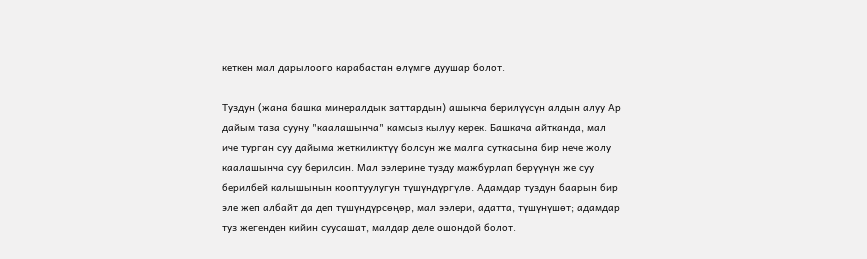кеткен мал дарылоого карабастан өлүмгө дуушар болот.

Туздун (жана башка минералдык заттардын) ашыкча берилүүсүн алдын алуу Ар дайым таза сууну "каалашынча" камсыз кылуу керек. Башкача айтканда, мал иче турган суу дайыма жеткиликтүү болсун же малга суткасына бир нече жолу каалашынча суу берилсин. Мал ээлерине тузду мажбурлап берүүнүн же суу берилбей калышынын кооптуулугун түшүндүргүлө. Адамдар туздун баарын бир эле жеп албайт да деп түшүндүрсөңөр, мал ээлери, адатта, түшүнүшөт; адамдар туз жегенден кийин суусашат, малдар деле ошондой болот.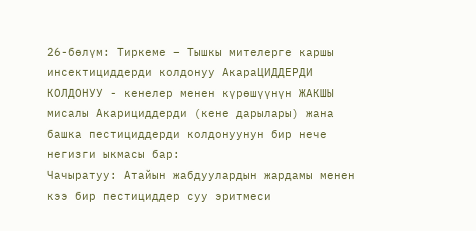26-бөлүм: Тиркеме – Тышкы мителерге каршы инсектициддерди колдонуу АкараЦИДДЕРДИ КОЛДОНУУ - кенелер менен күрөшүүнүн ЖАКШЫ мисалы Акарициддерди (кене дарылары) жана башка пестициддерди колдонуунун бир нече негизги ыкмасы бар:
Чачыратуу: Атайын жабдуулардын жардамы менен кээ бир пестициддер суу эритмеси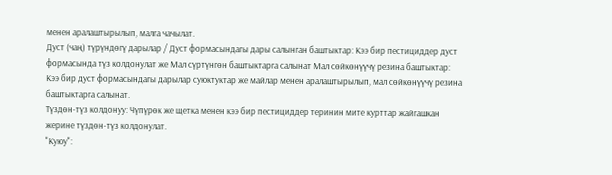менен аралаштырылып, малга чачылат.
Дуст (чаң) түрүндөгү дарылар / Дуст формасындагы дары салынган баштыктар: Кээ бир пестициддер дуст формасында түз колдонулат же Мал сүртүнгөн баштыктарга салынат Мал сөйкөнүүчү резина баштыктар: Кээ бир дуст формасындагы дарылар суюктуктар же майлар менен аралаштырылып, мал сөйкөнүүчү резина баштыктарга салынат.
Түздөн-түз колдонуу: Чүпүрөк же щетка менен кээ бир пестициддер теринин мите курттар жайгашкан жерине түздөн-түз колдонулат.
"Куюу":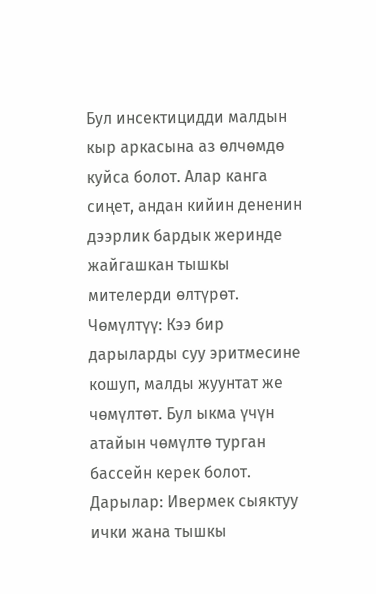Бул инсектицидди малдын кыр аркасына аз өлчөмдө куйса болот. Алар канга сиңет, андан кийин дененин дээрлик бардык жеринде жайгашкан тышкы мителерди өлтүрөт.
Чөмүлтүү: Кээ бир дарыларды суу эритмесине кошуп, малды жуунтат же чөмүлтөт. Бул ыкма үчүн атайын чөмүлтө турган бассейн керек болот.
Дарылар: Ивермек сыяктуу ички жана тышкы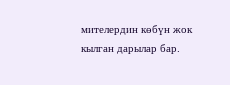мителердин көбүн жок кылган дарылар бар.